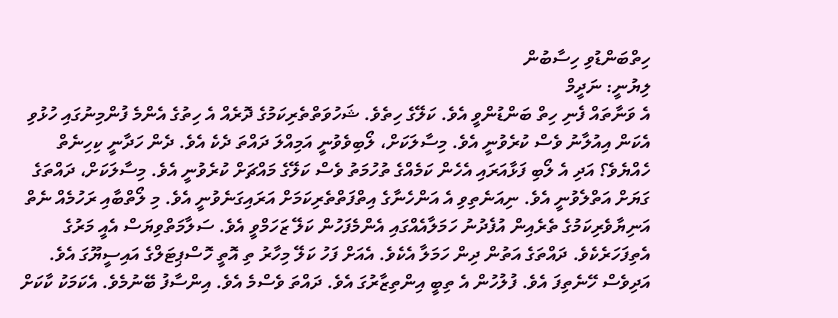ހިތްބަންޑުވި ހިސާބުން
ލިޔުނީ: ނަދީމް
އެ ވަނާތައް ފެނި ހިތް ބަންޑުންވީ އެވެ. ކަލޭގެ ހިތެވެ. ޝަހުވަތްތެރިކަމުގެ ދޮރެއް އެ ހިތުގެ އެންމެ ފުންމިނުގައި ހުޅުވި އެކަން އިއުލާނު ވެސް ކުރެވުނީ އެވެ. މިސާލަކަށް، ލޯބިވެވުނީ އަމިއްލަ ދައްތަ ދެކެ އެވެ. ދެން ހަދާނީ ކިހިނެތް ހެއްޔެވެ؟ އަދި އެ ލޯބި ފަޅާއަރައި އެހެން ކަމެއްގެ ތުހުމަތު ވެސް ކަލޭގެ މައްޗަށް ކުރެވުނީ އެވެ. މިސާލަކަށް، ދައްތަގެ ގަޔަށް އަތްލެވުނީ އެވެ. ނިއަނެތިވި އެ އަންހެނާގެ އިތްފަތްތެރިކަމަށް އަރައިގަނެވުނީ އެވެ. މި ލޯތްބާއި ރަހުމެއް ނެތް އަނިޔާވެރިކަމުގެ ތެރެއިން އުފެދުނު ހަމަލާއެއްގައި އެންމެފަހުން ކަލޭ ޒަހަމްވީ އެވެ. ސަލާމަތްވިޔަސް އެއީ މަރުގެ އެތިފަހަރެކެވެ. ދައްތަގެ އަތުން ދިން ހަމަލާ އެކެވެ. އެއަށް ފަހު ކަލޭ މިހާރު ތި އޮތީ ހޮސްޕިޓަލްގެ އައިސީޔޫގަ އެވެ. އަދިވެސް ހޭނެތިފަ އެވެ. ފުލުހުން އެ ތިބީ އިންތިޒާރުގަ އެވެ. ދައްތަ ވެސްމެ އެވެ. އިންސާފު ބޭނުމެވެ. އެކަމަކު ކާކަށް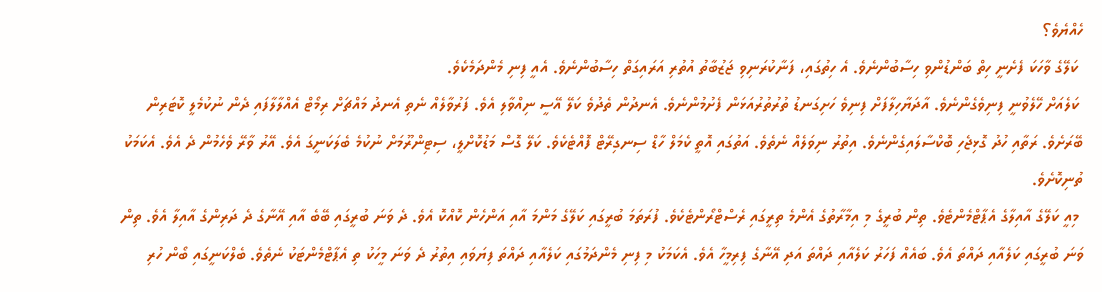ހެއްޔެވެ؟
 ކަލޭގެ ވާހަކަ ފެށެނީ ހިތް ބަންޑުންވި ހިސާބުންނެވެ. އެ ހިތުގައި، ފަނާކުރަނިވި ޖަޒުބާތު އުތުރި އަރައިގަތް ހިސާބުންނެވެ. އެއީ ފިނި މެންދަމެކެވެ.
 ކަލެއަށް ހޭލެވުނީ ފިނިވެގެންނެވެ. އާދަޔާހިލާފަށް ފިނިވެ ހަށިގަނޑު ތުރުތުރުއަޅަން ފެށުމުންނެވެ. އެނދުން ތެދުވެ ކަލޭ އޭސީ ނިއްވާލި އެވެ. ފަރުވާލެއް ނެތި އެނދު މައްޗަށް ރިމޯޓް އެއްލާލާފައި ދެން ނުކުމެލީ ކޮޓަރިން ބޭރަށެވެ. ރަތާއި ހުދު ގޮޅިޖެހި ބޮކްސާލައިގެންނެވެ. އިތުރު ނިވަލެއް ނެތެވެ. އަތުގައި އޮތީ ކެމަލް ހާޑް ސިނގިރޭޓް ފޮއްޓެކެވެ. ކަލޭ ގޮސް މަޑުކޮށްލީ، ސިޓިންރޫމަށް ނުކުމެ ބެލަކަނީގަ އެވެ. އޭރު ވާރޭ ވެހެމުން ދެ އެވެ. އެކަމަކު ތުނިކޮށެވެ.
 މިއީ ކަލޭގެ އާއިލާގެ އެޕާޓްމެންޓެވެ. ތިން ބުރީގެ މި އިމާރާތުގެ އެންމެ ތިރީގައި ރެސްޓްރޯންޓެކެވެ. ފުރަތަމަ ބުރީގައި ކަލޭގެ މަންމަ އާއި އަންހެން ކޮއްކޮ އެވެ. ދެ ވަނަ ބުރީގައި ބޭބެ އާއި އޭނާގެ ދެ ދަރިންގެ އާއިލާ އެވެ. ތިން ވަނަ ބުރީގައި ކަލެއާއި ދައްތަ އެވެ. ބައެއް ފަހަރު ކަލެއާއި ދައްތަ އަދި އޭނާގެ ފިރިމީހާ އެވެ. އެކަމަކު މި ފިނި މެންދަމުގައި ކަލެއާއި ދައްތަ ފިޔަވައި އިތުރު ދެ ވަނަ މީހަކު ތި އެޕާޓްމެންޓަކު ނެތެވެ. ބެލްކަނީގައި ބޯން ހުރި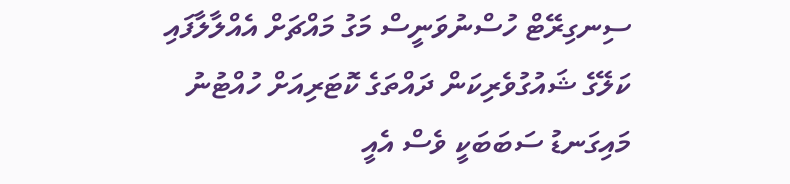ސިނގިރޭޓް ހުސްނުވަނީސް މަގު މައްޗަށް އެއްލާލާފައި ކަލޭގެ ޝައުގުވެރިކަން ދައްތަގެ ކޮޓަރިއަށް ހުއްޓުނު މައިގަނޑު ސަބަބަކީ ވެސް އެއީ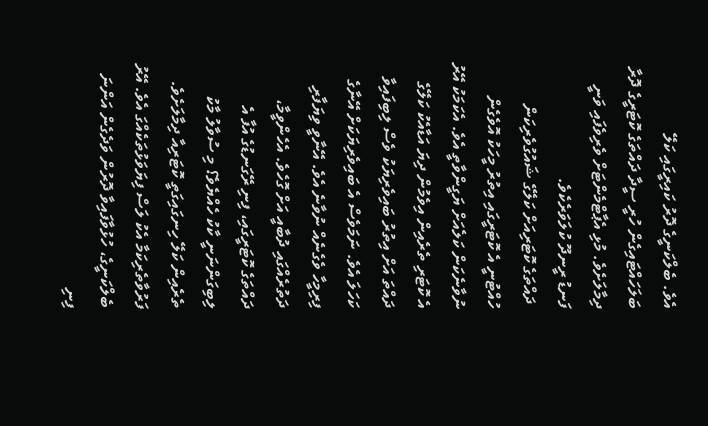އެވެ. ބެލްކަނީގެ ދޮރު ކައިރީގައި ކަލޭ ބަލަހައްޓައިގެން ހުރީ ސީދާ ދައްތަގެ ކޮޓަރީގެ ދޮރާ ދިމާލަށެވެ. މުޅި އެޕާޓްމެންޓަށް ވެރިވެފައި ވަނީ ފަނޑު ރީނދޫ ކުލަވަރެކެވެ.
 ދައްތަގެ ކޮޓަރިއަށް ކަލޭގެ ޝައުގުވެރިކަން ހުއްޓުނީ އެ ކޮޓަރީގައި އިތުރު މީހަކު އޮވެގެން ނުވާނެކަން ކަލެއަށް ޔަގީންވާތީ އެވެ. އެކަމަކު އޭރު އެ ކޮޓަރި ތެރެއިން އިވެމުން ދިޔަ އަޑާއެކު ކަލޭގެ ދައްތަ އަށް އިތުރު ބައިވެރިޔަކު ވެސް ލިބިފައިވާ ކަހަލަ އެވެ. ނަމަވެސް އެ ބައިވެރިޔަކަށް އޭނާގެ ފިރިމީހާ ވެގެނެއް ނުވާނެ އެވެ. އޭނާވީ ވިޔަފާރި ދަތުރެއްގައި ދުބާއީ އަށް ގޮހެވެ. އެހެންވީމާ، ދައްތަގެ ކޮޓަރީގައި، ފިނި ރޭގަނޑުގެ އުފާ އެ ލިބިގަންނަނީ ކާކު ހެއްޔެވެ؟ މި ސުވާލު މާކު ތެރެއިން ކަލޭ ހިނގައިގަތީ ކޮޓަރިއާ ދިމާލަށެވެ. ފަރުވާތެރިކަމާ އެކު ލަސް ފިޔަވަޅުތަކެއްގަ އެވެ. އޭރު ބެލްކަނީގެ، ހުޅުވާފައިވާ ދޮރުން ވަދެގެން އަންނަ ފިނި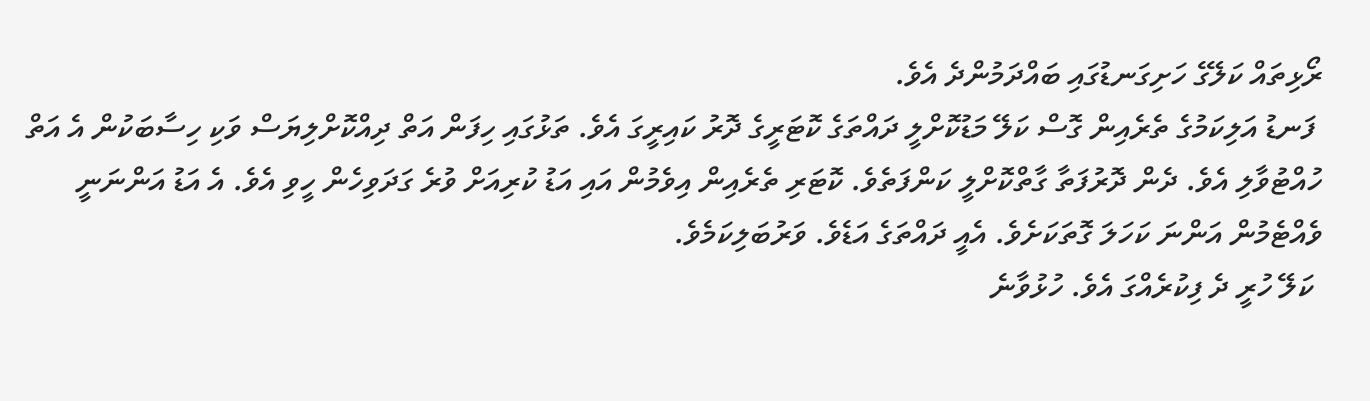ރޯޅިތައް ކަލޭގެ ހަށިގަނޑުގައި ބައްދަމުންދެ އެވެ.
 ފަނޑު އަލިކަމުގެ ތެރެއިން ގޮސް ކަލޭ މަޑުކޮށްލީ ދައްތަގެ ކޮޓަރީގެ ދޮރު ކައިރީގަ އެވެ. ތަޅުގައި ހިފަން އަތް ދިއްކޮށްލިޔަސް ވަކި ހިސާބަކުން އެ އަތް ހުއްޓުވާލި އެވެ. ދެން ދޮރުފަތާ ގާތްކޮށްލީ ކަންފަތެވެ. ކޮޓަރި ތެރެއިން އިވެމުން އައި އަޑު ކުރިއަށް ވުރެ ގަދަވިހެން ހީވި އެވެ. އެ އަޑު އަންނަނީ ވެއްޓެމުން އަންނަ ކަހަލަ ގޮތަކަށެވެ. އެއީ ދައްތަގެ އަޑެވެ. ވަރުބަލިކަމެވެ.
 ކަލޭ ހުރީ ދެ ފިކުރެއްގަ އެވެ. ހުޅުވާނެ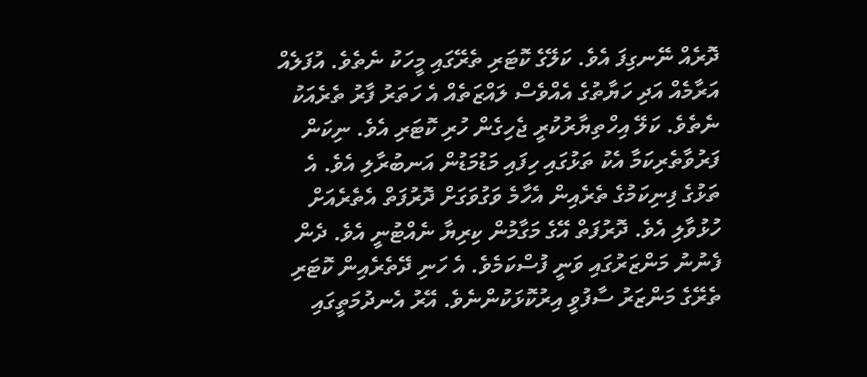ދޮރެއް ނޭނގިފަ އެވެ. ކަލޭގެ ކޮޓަރި ތެރޭގައި މީހަކު ނެތެވެ. އުފަލެއް އަރާމެއް އަދި ހަޔާތުގެ އެއްވެސް ލައްޒަތެއް އެ ހަތަރު ފާރު ތެރެއަކު ނެތެވެ. ކަލޭ އިހްތިޔާރުކުރީ ޖެހިގެން ހުރި ކޮޓަރި އެވެ. ނިކަން ފަރުވާތެރިކަމާ އެކު ތަޅުގައި ހިފައި މަޑުމަޑުން އަނބުރާލި އެވެ. އެ ތަޅުގެ ފިނިކަމުގެ ތެރެއިން އެހާމެ ވަގުވަގަށް ދޮރުފަތް އެތެރެއަށް ހުޅުވާލި އެވެ. ދޮރުފަތް އޭގެ މަގާމުން ކިރިޔާ ނެއްޓުނީ އެވެ. ދެން ފެނުނު މަންޒަރުގައި ވަނީ ފުސްކަމެވެ. އެ ހަނި ދޭތެރެއިން ކޮޓަރި ތެރޭގެ މަންޒަރު ސާފުވީ އިރުކޮޅަކުންނެވެ. އޭރު އެނދުމަތީގައި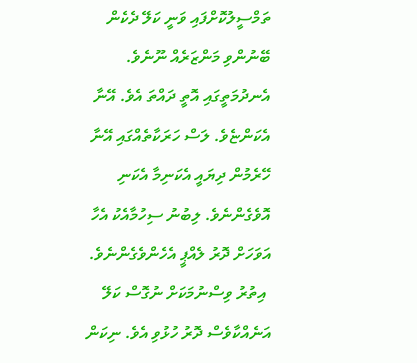ތަމްސީލުކޮށްފައި ވަނީ ކަލޭ ދެކެން ބޭނުންވި މަންޒަރެއް ނޫނެވެ. އެނދުމަތީގައި އޮތީ ދައްތަ އެވެ. އޭނާ އެކަންޏެވެ. ލަސް ހަރަކާތެއްގައި އޭނާ ހޭރެމުން ދިޔައީ އެކަނިމާ އެކަނި އޮވެގެންނެވެ. ލިބުނު ސިހުމާއެކު އެހާ އަވަހަށް ދޮރު ލެއްޕީ އެހެންވެގެންނެވެ.
 އިތުރު ވިސްނުމަކަށް ނުގޮސް ކަލޭ އަނެއްކާވެސް ދޮރު ހުޅުވި އެވެ. ނިކަން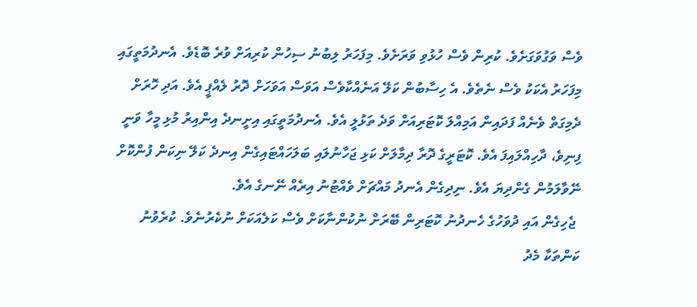ވެސް ވަގުވަގަށެވެ. ކުރިން ވެސް ހުޅުވި ވަރަށެވެ. މިފަހަރު ލިބުނު ސިހުން ކުރިއަށް ވުރެ ބޮޑެވެ. އެނދުމަތީގައި މިފަހަރު އެކަކު ވެސް ނެތެވެ. އެ ހިސާބުން ކަލޭ އަނެއްކާވެސް އަވަސް އަވަހަށް ދޮރު ލެއްޕީ އެވެ. އަދި ހޮރަށް ދެމިގަތް ވެނެއް ފަދައިން އަމިއްލަ ކޮޓަރިއަށް ވަދެ ތަޅުލީ އެވެ. އެނދުމަތީގައި އިށީނދެ އިންއިރު މުޅި މީހާ ވަނީ ފިނިވެ، ދާހިއްލައިފަ އެވެ. ކޮޓަރީގެ ދޮރާ ދިމާލަށް ކަޅި ޖަހާނުލައި ބަލަހައްޓައިގެން އިނދެ ކަލޭ ނިކަން ފުންކޮށް ނޭވާލަމުން ގެންދިޔަ އެވެ. ނިދިގެން އެނދު މައްޗަށް ވެއްޓުނު އިރެއް ނޭނގެ އެވެ.
 ޖެހިގެން އައި ދުވަހުގެ ހެނދުނު ކޮޓަރިން ބޭރަށް ނުކުންނާކަށް ވެސް ކަލެއަކަށް ނުކެރުނެވެ. ކުރެވުނު ކަންތަކާ މެދު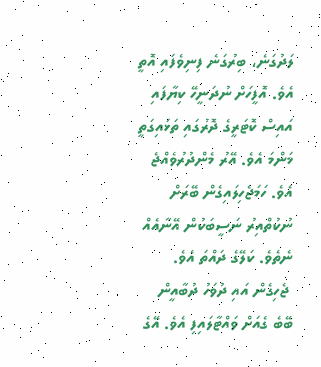ލަދުގަނެ، ބިރުގަނެ ފިނިވެފައި އޮތީ އެވެ. އޮފީހަށް ނުދަނީހޭ ކިޔާފައި އައިސް ކޮޓަރީގެ ދޮރުގައި ތަޅައިގަތީ މަންމަ އެވެ. އޭރު މެންދުރުވެއްޖެ އެވެ. ހަމަޖެހިލައިގެން ބޭރަށް ނުކުތްއިރު ނަސީބަކުން އޭނާއެއް ނެތެވެ. ކަލޭގެ ދައްތަ އެވެ.
 ޖެހިގެން އައި ދުވަހު ދުބާއީން ބޭބެ ގެއަށް ވައްޓާލައިފި އެވެ. އޭގެ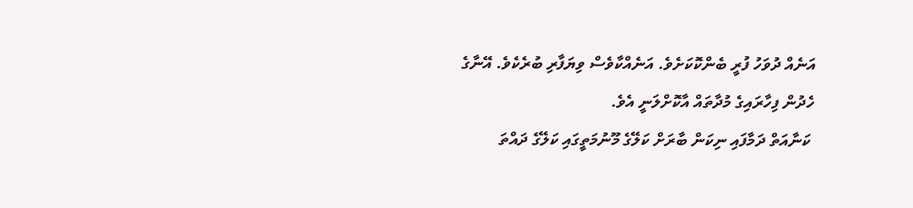އަނެއް ދުވަހު ފުރީ ބެންކޮކަށެވެ. އަނެއްކާވެސް ވިޔަފާރި ބުރެކެވެ. އޭނާގެ ހެދުން ފިހާރައިގެ މުދާތައް އާކޮށްލަނީ އެވެ.
 ކަނާއަތް ދަމާފައި ނިކަން ބާރަށް ކަލޭގެ މޫނުމަތީގައި ކަލޭގެ ދައްތަ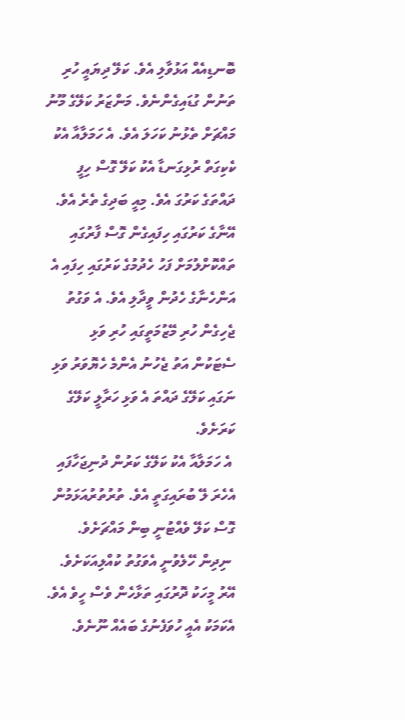ބޮނޑިއެއް އަޅުވާލި އެވެ. ކަލޭ ދިޔައީ ހުރި ތަނުން ގުޑައިގެންނެވެ. މަންޒަރު ކަލޭގެ މޫނު މައްޗަށް ތެޅުނު ކަހަލަ އެވެ. އެ ހަމަލާއާ އެކު ކެކިގަތް ރުޅިގަނޑާ އެކު ކަލޭ ގޮސް ހިފީ ދައްތަގެ ކަރުގަ އެވެ. މިއީ ބަދިގެ ތެރެ އެވެ. އޭނާގެ ކަރުގައި ހިފައިގެން ގޮސް ފާރުގައި ތައްކޮށްލުމަށް ފަހު ހެދުމުގެ ކަރުގައި ހިފައި އެ އަންހެނާގެ ހެދުން ވީދާލި އެވެ. އެ ވަގުތު ޖެހިގެން ހުރި މޭޒުމަތީގައި ހުރި ވަޅި ސެޓަކުން އަތު ޖެހުނު އެންމެ ހެޔޮވަރު ވަޅި ނަގައި ކަލޭގެ ދައްތަ އެ ވަޅި ހަރާލީ ކަލޭގެ ކަރަށެވެ.
 އެ ހަމަލާއާ އެކު ކަލޭގެ ކަރުން ދުނިޖަހާފައި އެހެރަ ލޭ ބުރައިގަތީ އެވެ. ތުރުތުރުއަޅަމުން ގޮސް ކަލޭ ވެއްޓުނީ ބިން މައްޗަށެވެ.
 ނިދިން ހޭލެވުނީ އެވަގުތު ކުއްލިއަކަށެވެ. އޭރު މީހަކު ދޮރުގައި ތަޅާހެން ވެސް ހީވެ އެވެ. އެކަމަކު އެއީ ހުވަފެނުގެ ބައެއް ނޫނެވެ.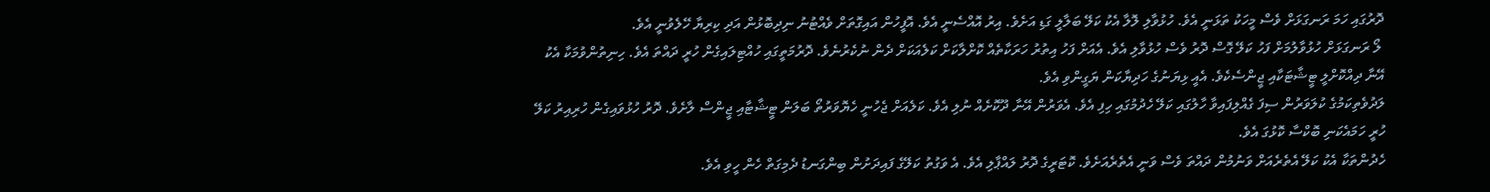ދޮރުގައި ހަމަ ރަނގަޅަށް ވެސް މީހަކު ތަޅަނީ އެވެ. ހުޅުވާލި ލޮލާ އެކު ކަލޭ ބަލާލީ ގަޑި އަށެވެ. އިރު އޮއްސެނީ އެވެ. އޮފީހުން އައިގޮތަށް ވެއްޓުނު ނިދިބޮޅުން އަދި ކިރިޔާ ހޭލެވުނީ އެވެ.
 ލޯ ރަނގަޅަށް ހުޅުވާލުމަށް ފަހު ކަލޭ ގޮސް ދޮރު ވެސް ހުޅުވާލި އެވެ. އެއަށް ފަހު އިތުރު ހަރަކާތެއް ކޮށްލާކަށް ކަލެއަކަށް ދެން ނުކެރުނެވެ. ދޮރުމަތީގައި ހުއްޓިލައިގެން ހުރީ ދައްތަ އެވެ. ހިނިތުންވުމަކާ އެކު އޭނާ ދިއްކޮށްލީ ޓީޝާޓަކާއި ޖީންސެކެވެ. އެއީ ޅިޔަނުގެ ހަދިޔާކަން ޔަގީންވި އެވެ.
ލަދުވެތިކަމުގެ ކުލަވަރުން ސިފަ ގެއްލިފައިވާ ހާލުގައި ކަލޭ ހެދުމުގައި ހިފި އެވެ. އެވަރުން އޭނާ ދޫކޮށެއް ނުލި އެވެ. ކަލެއަށް ޖެހުނީ ހެޔޮވަރުތޯ ބަލަން ޓީޝާޓާއި ޖީންސް ލާށެވެ. ދޮރު ހުޅުވައިގެން ހުރިއިރު ކަލޭ ހުރީ ހަމައެކަނި ބޮކްސާ ކޮޅުގަ އެވެ.
ހެދުންތަކާ އެކު ކަލޭ އެތެރެއަށް ވަނުމުން ދައްތަ ވެސް ވަނީ އެތެރެއަށެވެ. ކޮޓަރީގެ ދޮރު ލައްޕާލި އެވެ. އެ ވަގުތު ކަލޭގެ ފައިދަށުން ބިންގަނޑު ދެމިގަތް ހެން ހީވި އެވެ.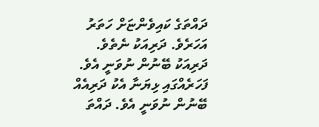ދައްތަގެ ކައިވެންޏަށް ހަތަރު އަހަރެވެ. ދަރިއަކު ނެތެވެ. ދަރިއަކު ބޭނުން ނުވަނީ އެވެ. ފަހަރެއްގައި ޅިޔަނާ އެކު ދަރިއެއް ބޭނުން ނުވަނީ އެވެ. ދައްތަ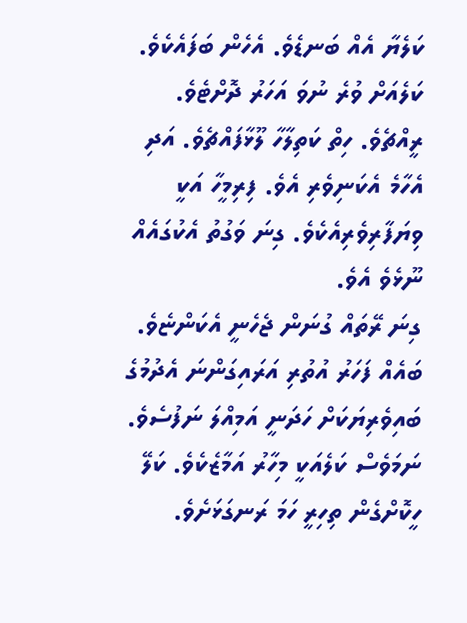ކަލެޔާ އެއް ބަނޑެވެ. އެހެން ބަފައެކެވެ. ކަލެއަށް ވުރެ ނުވަ އަހަރު ދޮށްޓެވެ. ރީއްޗެވެ. ހިތް ކަތިލާހާ ލޫޅާފައްޗެވެ. އަދި އެހާމެ އެކަނިވެރި އެވެ. ފިރިމީހާ އަކީ ވިޔަފާރިވެރިއެކެވެ. ގިނަ ވަގުތު އެކުގައެއް ނޫޅެވެ އެވެ.
ގިނަ ރޭތައް ގުނަން ޖެހެނީ އެކަންޏެވެ. ބައެއް ފަހަރު އުތުރި އަރައިގަންނަ އެދުމުގެ ބައިވެރިޔަކަށް ހަދަނީ އަމިއްލަ ނަފުސެވެ. ނަމަވެސް ކަލެއަކީ މިހާރު އަމާޒެކެވެ. ކަލޭ ހީކޮށްގެން ތިހިރީ ހަމަ ރަނގަޅަށެވެ.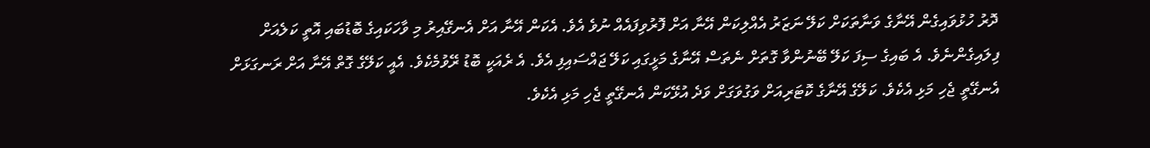ދޮރު ހުޅުވައިގެން އޭނާގެ ވަނާތަކަށް ކަލޭ ނަޒަރު އެއްލިކަން އޭނާ އަށް ފޮރުވިފައެއް ނުވެ އެވެ. އެކަން އޭނާ އަށް އެނގޭއިރު މި ވާހަކައިގެ ބޮޑުބައި އޮތީ ކަލެއަށް ފިލައިގެންނެވެ. އެ ބައިގެ ސިފަ ކަލޭ ބޭނުންވާ ގޮތަށް ނެތަސް އޭނާގެ މަޅީގައި ކަލޭ ޖައްސައިފި އެވެ. އެ ރެއަކީ ބޮޑު ރޭވުމެކެވެ. އެއީ ކަލޭގެ ގޮތް އޭނާ އަށް ރަނގަޅަށް އެނގޭތީ ޖެހި މަޅި އެކެވެ. ކަލޭގެ އޭނާގެ ކޮޓަރިއަށް ވަގުވަގަށް ވަދެ އުޅޭކަން އެނގޭތީ ޖެހި މަޅި އެކެވެ.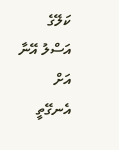ކަލޭގެ އަސްލު އޭނާ އަށް އެނގޭތީ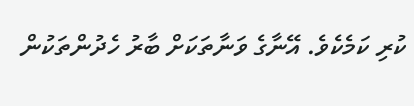ކުރި ކަމެކެވެ. އޭނާގެ ވަނާތަކަށް ބާރު ހެދުންތަކުން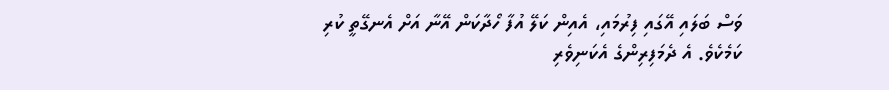ވަސް ބަލައި އޭގައި ފިރުމައި، އެއިން ކަލޭ އުފާ ހޯދާކަން އޭނާ އަށް އެނގޭތީ ކުރި ކަމެކެވެ. އެ ދެމަފިރިންގެ އެކަނިވެރި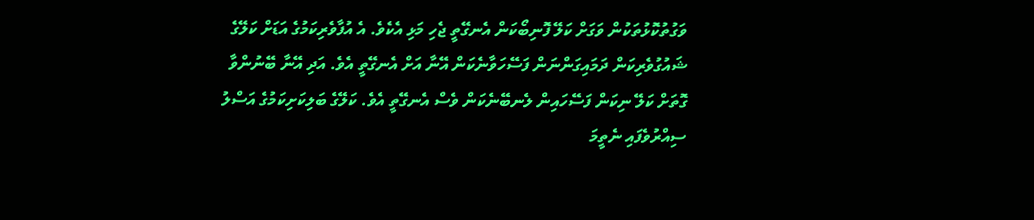ވަގުތުކޮޅުތަކުން ވަގަށް ކަލޭ ފޮނިބޯކަން އެނގޭތީ ޖެހި މަޅި އެކެވެ. އެ އުފާވެރިކަމުގެ އަޑަށް ކަލޭގެ ޝައުގުވެރިކަން ދަމައިގަންނަން ފަސޭހަވާނެކަން އޭނާ އަށް އެނގޭތީ އެވެ. އަދި އޭނާ ބޭނުންވާ ގޮތަށް ކަލޭ ނިކަން ފަސޭހައިން ލެނބޭނެކަން ވެސް އެނގޭތީ އެވެ. ކަލޭގެ ބަލިކަށިކަމުގެ އަސްލު ސިއްރުވެފައި ނެތީމަ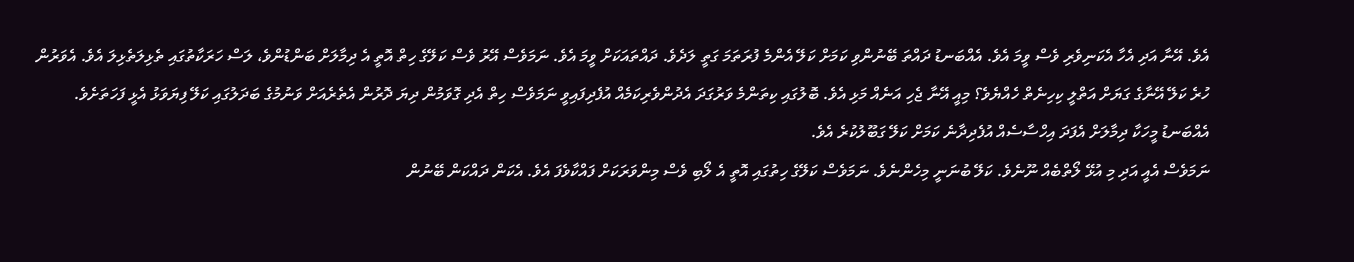އެވެ. އޭނާ އަދި އެހާ އެކަނިވެރި ވެސް ވީމަ އެވެ. އެއްބަނޑު ދައްތަ ބޭނުންވި ކަމަށް ކަލޭ އެންމެ ފުރަތަމަ ގަތީ ލަދެވެ. ދައްތައަކަށް ވީމަ އެވެ. ނަމަވެސް އޭރު ވެސް ކަލޭގެ ހިތް އޮތީ އެ ދިމާލަށް ބަންޑުންވެ، ލަސް ހަރަކާތުގައި ތެޅިލަތެޅިލަ އެވެ. އެވަރުން ހުރެ ކަލޭ އޭނާގެ ގަޔަށް އަތްލީ ކިހިނެތް ހެއްޔެވެ؟ މިއީ އޭނާ ޖެހި އަނެއް މަޅި އެވެ. ބޮލުގައި ކިތަންމެ ވަރުގަދަ އެދުންވެރިކަމެއް އުފެދިފައިވީ ނަމަވެސް ހިތް އެދި ގޮވަމުން ދިޔަ ދޮރުން އެތެރެއަށް ވަނުމުގެ ބަދަލުގައި ކަލޭ ފިޔަވަޅު އެޅީ ފަހަތަށެވެ. އެއްބަނޑު މީހަކާ ދިމާލަށް އެފަދަ އިހްސާސެއް އުފެދިދާނެ ކަމަށް ކަލޭ ގަބޫލުކުރެ އެވެ.
ނަމަވެސް އެއީ އަދި މި އުޅޭ ލޯތްބެއް ނޫނެވެ. ކަލޭ ބުނަނީ މިހެންނެވެ. ނަމަވެސް ކަލޭގެ ހިތުގައި އޮތީ އެ ލޯބި ވެސް މިންވަރަކަށް ފައްކާވެފަ އެވެ. އެކަން ދައްކަން ބޭނުން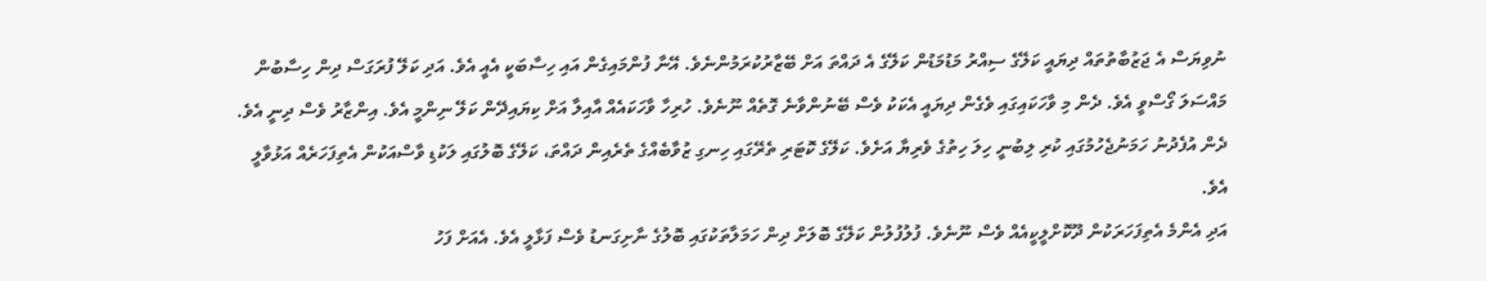ނުވިޔަސް އެ ޖަޒުބާތުތައް ދިޔައީ ކަލޭގެ ސިއްރު މަޑުމަޑުން ކަލޭގެ އެ ދައްތަ އަށް ބޭޒާރުކުރަމުންނެވެ. އޭނާ ފުންމައިގެން އައި ހިސާބަކީ އެއީ އެވެ. އަދި ކަލޭ ފުރަގަސް ދިން ހިސާބުން މައްސަލަ ގޯސްވީ އެވެ. ދެން މި ވާހަކައިގައި ވެގެން ދިޔައީ އެކަކު ވެސް ބޭނުންވާނެ ގޮތެއް ނޫނެވެ. ހުރިހާ ވާހަކައެއް އާއިލާ އަށް ކިޔައިދޭން ކަލޭ ނިންމީ އެވެ. އިންޒާރު ވެސް ދިނީ އެވެ. ދެން އުފެދުނު ހަމަނުޖެހުމުގައި ކުރި ލިބުނީ ހިލަ ހިތުގެ ވެރިޔާ އަށެވެ. ކަލޭގެ ކޮޓަރި ތެރޭގައި ހިނގި ޒުވާބެއްގެ ތެރެއިން ދައްތަ، ކަލޭގެ ބޮލުގައި ލަކުޑި ވާސްއަކުން އެތިފަހަރެއް އަޅުވާލީ އެވެ.
އަދި އެންމެ އެތިފަހަރަކުން ދޫކޮށްލީކީއެއް ވެސް ނޫނެވެ. ފުލުފުލުން ކަލޭގެ ބޮލަށް ދިން ހަމަލާތަކުގައި ބޮލުގެ ނާށިގަނޑު ވެސް ފަޅާލީ އެވެ. އެއަށް ފަހު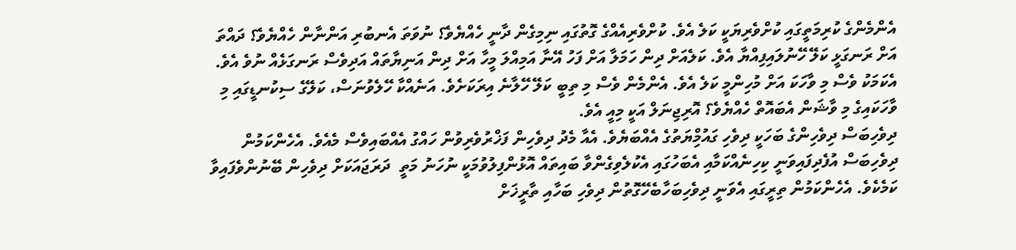އެންމެންގެ ކުރިމަތީގައި ކުށްވެރިޔަކީ ކަލެ އެވެ. ކުށްވެރިއެއްގެ ގޮތުގައި ނިމިގެން ދާނީ ހެއްޔެވެ؟ ނުވަތަ އެނބުރި އަންނާން ހެއްޔެވެ؟ ދައްތަ އަށް ރަނގަޅީ ކަލޭ ހޭނުލައިފިއްޔާ އެވެ. ކަލެއަށް ދިން ހަމަލާ އަށް ފަހު އޭނާ އަމިއްލަ މީހާ އަށް ދިން އަނިޔާތައް އަދިވެސް ރަނގަޅެއް ނުވެ އެވެ. އެކަމަކު ވެސް މި ވާހަކަ އަށް މުހިންމީ ކަލެ އެވެ. އެންމެން ވެސް މި ތިބީ ކަލޭ ހޭލާނެ އިރަކަށެވެ. އަނެއްކާ ހޭލެވުނަސް، ކަލޭގެ ސިކުނޑީގައި މި ވާހަކައިގެ މި ވާޝަން އެބައޮތް ހެއްޔެވެ؟ އޮރިޖިނަލް އަކީ މިއީ އެވެ.
ދިވެހިބަސް ދިވެހިންގެ ބަހަކީ ދިވެހި ގައުމިްޔަތުގެ އެއްބަޔެވެ. އެއާ މެދު ދިވެހިން ފަޚްރުވެރިވުން ހައްގު އެއްބައިވެސް މެއެވެ. އެހެންކަމުން ދިވެހިބަސް އުފެދިފައިވަނީ ކިހިނެއްކަމާއި އެބަހުގައި އެކުލެވިގެންވާ ބައިތައް އޮޅުންފިލުވުމަކީ ނުހަނު މަތީ  ދަރަޖައަކަށް ދިވެހިން ބޭނުންވެފައިވާ ކަމެކެވެ. އެހެންކަމުން ތިރީގައި އެވަނީ ދިވެހިބަހާބެހޭގޮތުން ދިވެހި ބަހާއި ތާރީޚަށް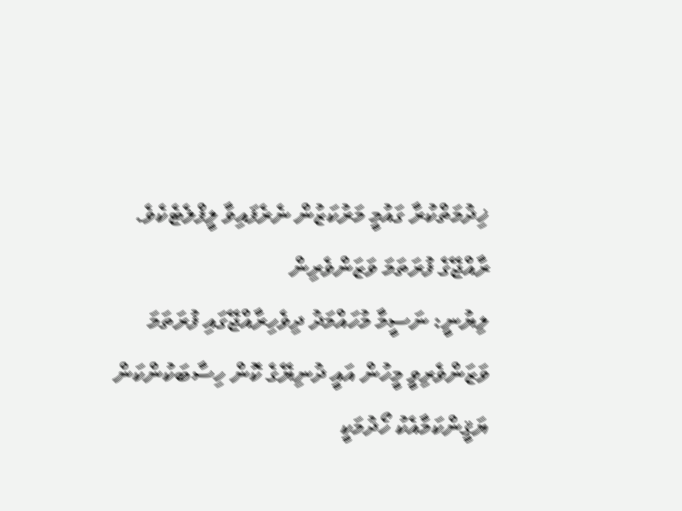ޚިދުމަތްކުރާ ގައުމީ މަރުކަޒުން ނެރެފައިވާ ލީފްލެޓެކެވެ.
ރާއްޖޭގެ ފުރަތަމަ ވަޒަންވެރިން
ލިޔުނީ: ނަސީމާ މުހައްމަދު ދިވެހިރާއްޖޭގައި ފުރަތަމަ ވަޒަންވެރިވީ މީހުން އައީ ދުނިޔޭގެ ކޮން ހިސާބަކުންކަން ޔަޤީންކަމާއެކު ހޯދުމަކީ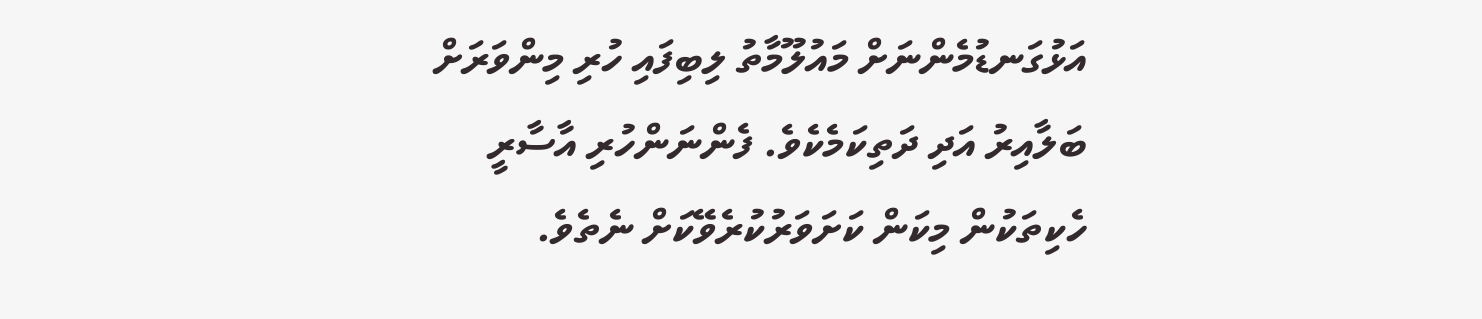އަޅުގަނޑުމެންނަށް މައުލޫމާތު ލިބިފައި ހުރި މިންވަރަށް ބަލާއިރު އަދި ދަތިކަމެކެވެ. ފެންނަންހުރި އާސާރީ ހެކިތަކުން މިކަން ކަށަވަރުކުރެވޭކަށް ނެތެވެ.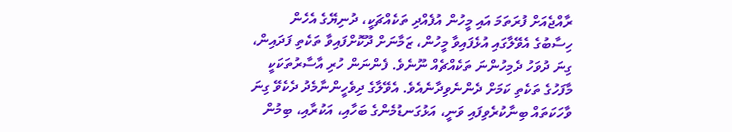ރާއްޖެއަށް ފުރަތަމަ އައި މީހުން އުފެއްދި ތަކެއްޗަކީ، ދުނިޔޭގެ އެހެން ހިސާބުގެ އެވޭލާގައި އުޅެފައިވާ މީހުން، ޒަމާނަށް ދޫކޮށްފައިވާ ތަކެތި ފަދައިން، ގިނަ ދުވަހު ދެމިހުންނަ ތަކެއްޗެއް ނޫނެވެ. ފެންނަން ހުރި އާސާރުތަކަކީ މާފަހުގެ ތަކެތި ކަމަށް ދެންނެވިދާނެއެވެ. އެވޭލާގެ ދިވެހީންނާމެދު ދެކެވޭ ގިނަ ވާހަކަތައް ބިނާކުރެވިފައި ވަނީ، އަޅުގަނޑުމެންގެ ބަހާއި، އަކުރާއި، ބިމުން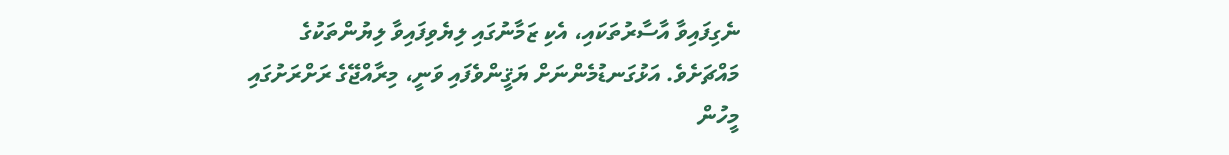ނެގިފައިވާ އާސާރުތަކައި، އެކި ޒަމާނުގައި ލިޔެވިފައިވާ ލިޔުންތަކުގެ މައްޗަށެވެ. އަޅުގަނޑުމެންނަށް ޔަޤީންވެފައި ވަނީ، މިރާއްޖޭގެ ރަށްރަށުގައި މީހުން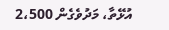އުޅޭތާ، މަދުވެގެން 2،500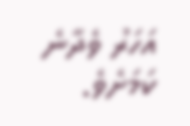އަހަރު ވެދާނެ ކަމަށެވެ.